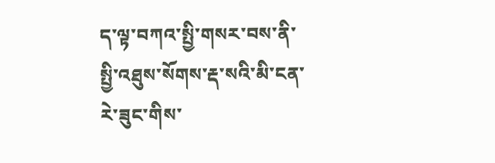ད་ལྟ་བཀའ་སྤྱི་གསར་བས་ནི་སྤྱི་འཐུས་སོགས་རྡ་སའི་མི་ངན་རེ་ཟུང་གིས་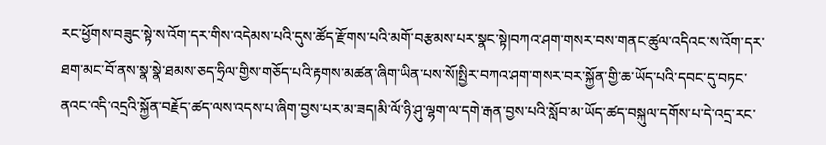རང་ཕྱོགས་བཟུང་སྟེ་ས་འོག་དར་གིས་འདེམས་པའི་དུས་ཚོད་རྫོགས་པའི་མགོ་བརྩམས་པར་སྣང་སྟེ།བཀའ་ཤག་གསར་བས་གནང་ཚུལ་འདིའང་ས་འོག་དར་ཐག་མང་བོ་ནས་སྣ་སྣེ་ཐམས་ཅད་ཧྲིལ་གྱིས་གཅོད་པའི་རྟགས་མཚན་ཞིག་ཡིན་པས་སོ།སྤྱིར་བཀའ་ཤག་གསར་བར་སྐྱོན་གྱི་ཆ་ཡོད་པའི་དབང་དུ་བཏང་ནའང་འདི་འདྲའི་སྐྱོན་བརྗོད་ཚད་ལས་འདས་པ་ཞིག་བྱས་པར་མ་ཟད།མི་ལོ་ཉི་ཤུ་ལྷག་ལ་དགེ་རྒན་བྱས་པའི་སློབ་མ་ཡོད་ཚད་བསྐུལ་དགོས་པ་དེ་འདྲ་རང་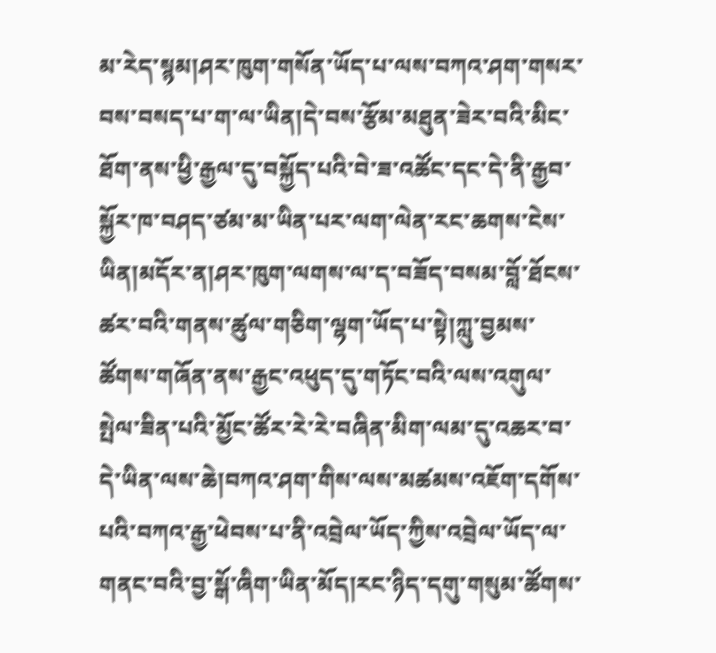མ་རེད་སྙམ།ཤར་ཁུག་གསོན་ཡོད་པ་ལས་བཀའ་ཤག་གསར་བས་བསད་པ་ག་ལ་ཡིན།དེ་བས་རྩོམ་མཐུན་ཟེར་བའི་མིང་ཐོག་ནས་ཕྱི་རྒྱལ་དུ་བསྐྱོད་པའི་བེ་ཟ་འཚོང་དང་དེ་ནི་རྒྱབ་སྐྱོར་ཁ་བཤད་ཙམ་མ་ཡིན་པར་ལག་ལེན་རང་ཆགས་ངེས་ཡིན།མདོར་ན།ཤར་ཁུག་ལགས་ལ་ད་བཟོད་བསམ་བློ་ཐོངས་ཚར་བའི་གནས་ཚུལ་གཅིག་ལྷག་ཡོད་པ་སྟེ།ཀླུ་བྱམས་ཚོགས་གཞོན་ནས་རྒྱང་འཕུད་དུ་གཏོང་བའི་ལས་འགུལ་སྤེལ་ཟིན་པའི་མྱོང་ཚོར་རེ་རེ་བཞིན་མིག་ལམ་དུ་འཆར་བ་དེ་ཡིན་ལས་ཆེ།བཀའ་ཤག་གིས་ལས་མཚམས་འཇོག་དགོས་པའི་བཀའ་རྒྱ་ཕེབས་པ་ནི་འབྲེལ་ཡོད་ཀྱིས་འབྲེལ་ཡོད་ལ་གནང་བའི་བྱ་སྒོ་ཞིག་ཡིན་མོད།རང་ཉིད་དགུ་གསུམ་ཚོགས་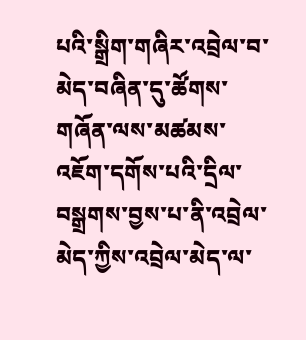པའི་སྒྲིག་གཞིར་འབྲེལ་བ་མེད་བཞིན་དུ་ཚོགས་གཞོན་ལས་མཚམས་འཇོག་དགོས་པའི་དྲིལ་བསྒྲགས་བྱས་པ་ནི་འབྲེལ་མེད་ཀྱིས་འབྲེལ་མེད་ལ་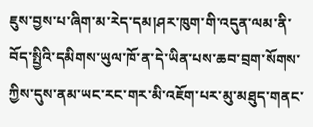ཇུས་བྱས་པ་ཞིག་མ་རེད་དམ།ཤར་ཁུག་གི་འདུན་ལམ་ནི་བོད་སྤྱིའི་དམིགས་ཡུལ་ཁོ་ན་དེ་ཡིན་པས་ཆབ་བྲག་སོགས་ཀྱིས་དུས་ནམ་ཡང་རང་གར་མི་འཇོག་པར་མུ་མཐུད་གནང་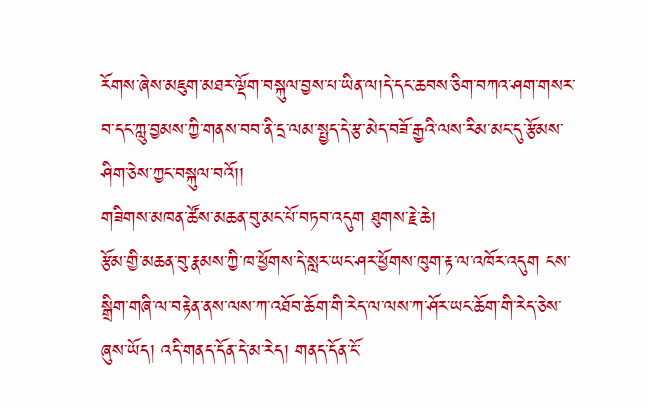རོགས་ཞེས་མཇུག་མཐར་ལྡོག་བསྐུལ་བྱས་པ་ཡིན་ལ།དེ་དང་ཆབས་ཅིག་བཀའ་ཤག་གསར་བ་དང་ཀླུ་བྱམས་ཀྱི་གནས་བབ་ནི་དྲ་ལམ་སྤྱད་དེ་རྩ་མེད་བཟོ་རྒྱའི་ལས་རིམ་མང་དུ་རྩོམས་ཤིག་ཅེས་ཀྱང་བསྐུལ་བའོ།།
གཟིགས་མཁན་ཚོས་མཆན་བུ་མང་པོ་བཏབ་འདུག ཐུགས་རྗེ་ཆེ།
རྩོམ་གྱི་མཆན་བུ་རྣམས་ཀྱི་ཁ་ཕྱོགས་དེ་སླར་ཡང་ཤར་ཕྱོགས་ཁུག་རྟ་ལ་འཁོར་འདུག ངས་སྒྲིག་གཞི་ལ་བརྟེན་ནས་ལས་ཀ་འཐོབ་ཆོག་གི་རེད་ལ་ལས་ཀ་ཤོར་ཡང་ཆོག་གི་རེད་ཅེས་ཞུས་ཡོད། འདི་གནད་དོན་དེ་མ་རེད། གནད་དོན་ངོ་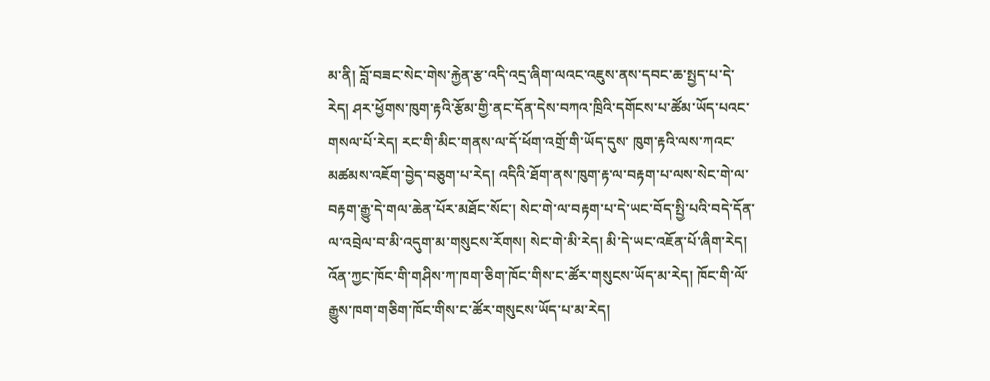མ་ནི། བློ་བཟང་སེང་གེས་རྐྱེན་རྩ་འདི་འདྲ་ཞིག་ལའང་འཇུས་ནས་དབང་ཆ་སྤྱད་པ་དེ་རེད། ཤར་ཕྱོགས་ཁུག་རྟའི་རྩོམ་གྱི་ནང་དོན་དེས་བཀའ་ཁྲིའི་དགོངས་པ་ཚོམ་ཡོད་པའང་གསལ་པོ་རེད། རང་གི་མིང་གནས་ལ་དོ་ཕོག་འགྲོ་གི་ཡོད་དུས་ ཁུག་རྟའི་ལས་ཀའང་མཚམས་འཇོག་བྱེད་བཅུག་པ་རེད། འདིའི་ཐོག་ནས་ཁུག་རྟ་ལ་བརྟག་པ་ལས་སེང་གེ་ལ་བརྟག་རྒྱུ་དེ་གལ་ཆེན་པོར་མཐོང་སོང་། སེང་གེ་ལ་བརྟག་པ་དེ་ཡང་བོད་སྤྱི་པའི་བདེ་དོན་ལ་འབྲེལ་བ་མི་འདུག་མ་གསུངས་རོགས། སེང་གེ་མི་རེད། མི་དེ་ཡང་འཇོན་པོ་ཞིག་རེད། འོན་ཀྱང་ཁོང་གི་གཤིས་ཀ་ཁག་ཅིག་ཁོང་གིས་ང་ཚོར་གསུངས་ཡོད་མ་རེད། ཁོང་གི་ལོ་རྒྱུས་ཁག་གཅིག་ཁོང་གིས་ང་ཚོར་གསུངས་ཡོད་པ་མ་རེད།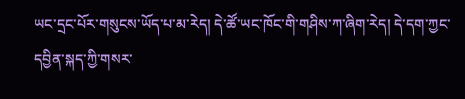ཡང་དྲང་པོར་གསུངས་ཡོད་པ་མ་རེད། དེ་ཚོ་ཡང་ཁོང་གི་གཤིས་ཀ་ཞིག་རེད། དེ་དག་ཀྱང་དབྱིན་སྐད་ཀྱི་གསར་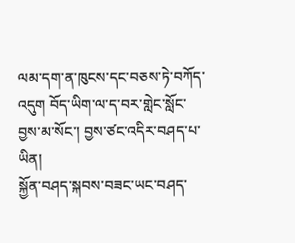ལམ་དག་ན་ཁུངས་དང་བཅས་ཏེ་བཀོད་འདུག བོད་ཡིག་ལ་ད་བར་གླེང་སློང་བྱས་མ་སོང་། བྱས་ཙང་འདིར་བཤད་པ་ཡིན།
སྐྱོན་བཤད་སྐབས་བཟང་ཡང་བཤད་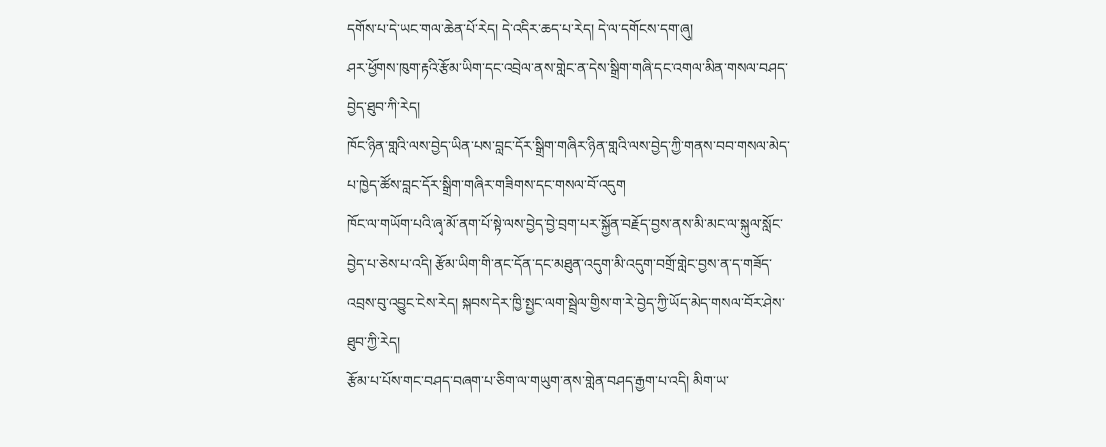དགོས་པ་དེ་ཡང་གལ་ཆེན་པོ་རེད། དེ་འདིར་ཆད་པ་རེད། དེ་ལ་དགོངས་དག་ཞུ།
ཤར་ཕྱོགས་ཁུག་རྟའི་རྩོམ་ཡིག་དང་འབྲེལ་ནས་གླེང་ན་དེས་སྒྲིག་གཞི་དང་འགལ་མིན་གསལ་བཤད་བྱེད་ཐུབ་ཀི་རེད།
ཁོང་ཉིན་གླའི་ལས་བྱེད་ཡིན་པས་བླང་དོར་སྒྲིག་གཞིར་ཉིན་གླའི་ལས་བྱེད་ཀྱི་གནས་བབ་གསལ་མེད་པ་ཁྱེད་ཚོས་བླང་དོར་སྒྲིག་གཞིར་གཟིགས་དང་གསལ་བོ་འདུག
ཁོང་ལ་གཡོག་པའི་ཞྭ་མོ་ནག་པོ་སྟེ་ལས་བྱེད་བྱེ་བྲག་པར་སྐྱོན་བརྗོད་བྱས་ནས་མི་མང་ལ་སྐུལ་སློང་བྱེད་པ་ཅེས་པ་འདི། རྩོམ་ཡིག་གི་ནང་དོན་དང་མཐུན་འདུག་མི་འདུག་བགྲོ་གླེང་བྱས་ན་ད་གཟོད་འབྲས་བུ་འབྱུང་ངེས་རེད། སྐབས་དེར་ཁྱི་སྤྱང་ལག་སྦྲེལ་གྱིས་ག་རེ་བྱེད་ཀྱི་ཡོད་མེད་གསལ་བོར་ཤེས་ཐུབ་ཀྱི་རེད།
རྩོམ་པ་པོས་གང་བཤད་བཞག་པ་ཅིག་ལ་གཡུག་ནས་གླེན་བཤད་རྒྱག་པ་འདི། མིག་ཡ་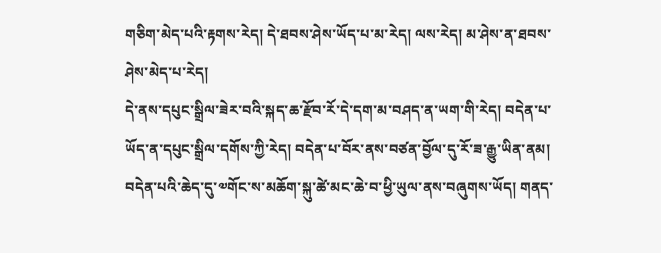གཅིག་མེད་པའི་རྟགས་རེད། དེ་ཐབས་ཤེས་ཡོད་པ་མ་རེད། ལས་རེད། མ་ཤེས་ན་ཐབས་ཤེས་མེད་པ་རེད།
དེ་ནས་དཔུང་སྒྲིལ་ཟེར་བའི་སྐད་ཆ་རྫོབ་རོ་དེ་དག་མ་བཤད་ན་ཡག་གི་རེད། བདེན་པ་ཡོད་ན་དཔུང་སྒྲིལ་དགོས་ཀྱི་རེད། བདེན་པ་བོར་ནས་བཙན་བྱོལ་དུ་རོ་ཟ་རྒྱུ་ཡིན་ནམ། བདེན་པའི་ཆེད་དུ་༧གོང་ས་མཆོག་སྐུ་ཚེ་མང་ཆེ་བ་ཕྱི་ཡུལ་ནས་བཞུགས་ཡོད། གནད་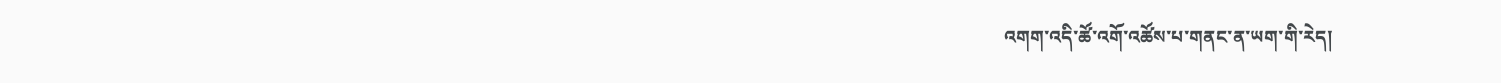འགག་འདི་ཚོ་འགོ་འཚོས་པ་གནང་ན་ཡག་གི་རེད།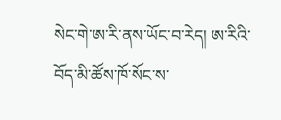སེང་གེ་ཨ་རི་ནས་ཡོང་བ་རེད། ཨ་རིའི་བོད་མི་ཚོས་ཁོ་སོང་ས་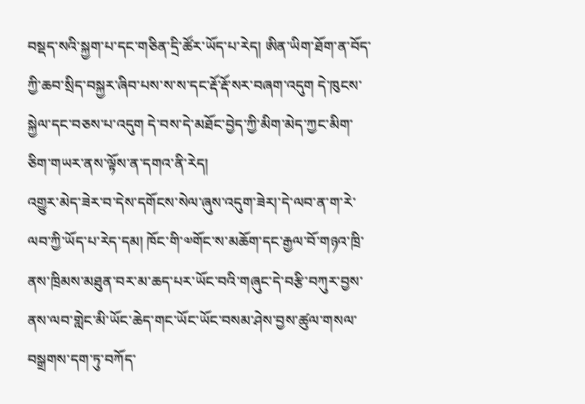བསྡད་སའི་སྐྱག་པ་དང་གཅིན་དྲི་ཚོར་ཡོད་པ་རེད། ཨིན་ཡིག་ཐོག་ན་བོད་ཀྱི་ཆབ་སྲིད་བསྐྱར་ཞིབ་པས་ས་ས་དང་རྡོ་རྡོ་སར་བཞག་འདུག དེ་ཁུངས་སྐྱེལ་དང་བཅས་པ་འདུག དེ་བས་དེ་མཐོང་བྱེད་ཀྱི་མིག་མེད་ཀྱང་མིག་ཅིག་གཡར་ནས་ལྟོས་ན་དགའ་ནི་རེད།
འགྱུར་མེད་ཟེར་བ་དེས་དགོངས་སེལ་ཞུས་འདུག་ཟེར།་དེ་ལབ་ན་ག་རེ་ལབ་ཀྱི་ཡོད་པ་རེད་དམ། ཁོང་གི་༧གོང་ས་མཆོག་དང་རྒྱལ་བོ་གཉའ་ཁྲི་ནས་ཁྲིམས་མཐུན་བར་མ་ཆད་པར་ཡོང་བའི་གཞུང་དེ་བརྩི་བཀུར་བྱས་ནས་ལབ་གླེང་མི་ཡོང་ཆེད་གང་ཡོང་ཡོང་བསམ་ཤེས་བྱས་ཚུལ་གསལ་བསྒྲགས་དག་ཏུ་བཀོད་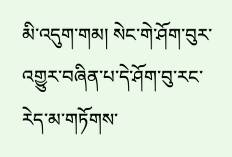མི་འདུག་གམ། སེང་གེ་ཤོག་བུར་འགྱུར་བཞིན་པ་དེ་ཤོག་བུ་རང་རེད་མ་གཏོགས་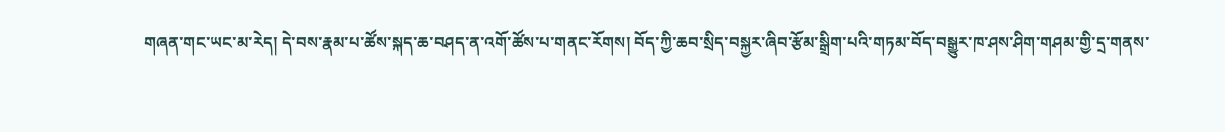གཞན་གང་ཡང་མ་རེད། དེ་བས་རྣམ་པ་ཚོས་སྐད་ཆ་བཤད་ན་འགོ་ཚོས་པ་གནང་རོགས། བོད་ཀྱི་ཆབ་སྲིད་བསྐྱར་ཞིབ་རྩོམ་སྒྲིག་པའི་གཏམ་བོད་བསྒྱུར་ཁ་ཤས་ཤིག་གཤམ་གྱི་དྲ་གནས་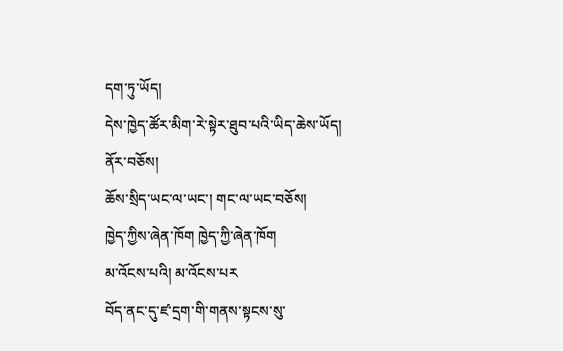དག་ཏུ་ཡོད།
དེས་ཁྱེད་ཚོར་མིག་རེ་སྟེར་ཐུབ་པའི་ཡིད་ཆེས་ཡོད།
ནོར་བཅོས།
ཆོས་སྲིད་ཡང་ལ་ཡང་། གང་ལ་ཡང་བཅོས།
ཁྱེད་ཀྱིས་ཞེན་ཁོག ཁྱེད་ཀྱི་ཞེན་ཁོག
མ་འོངས་པའི། མ་འོངས་པར
བོད་ནང་དུ་ཛ་དྲག་གི་གནས་སྟངས་སུ་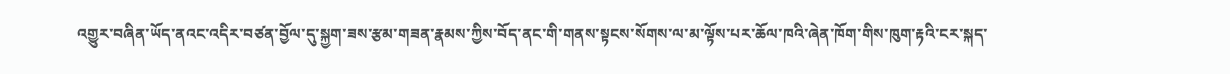འགྱུར་བཞིན་ཡོད་ནའང་འདིར་བཙན་བྱོལ་དུ་སྐྱག་ཟས་རྩམ་གཟན་རྣམས་ཀྱིས་བོད་ནང་གི་གནས་སྟངས་སོགས་ལ་མ་ལྟོས་པར་ཆོལ་ཁའི་ཞེན་ཁོག་གིས་ཁུག་རྟའི་ངར་སྐད་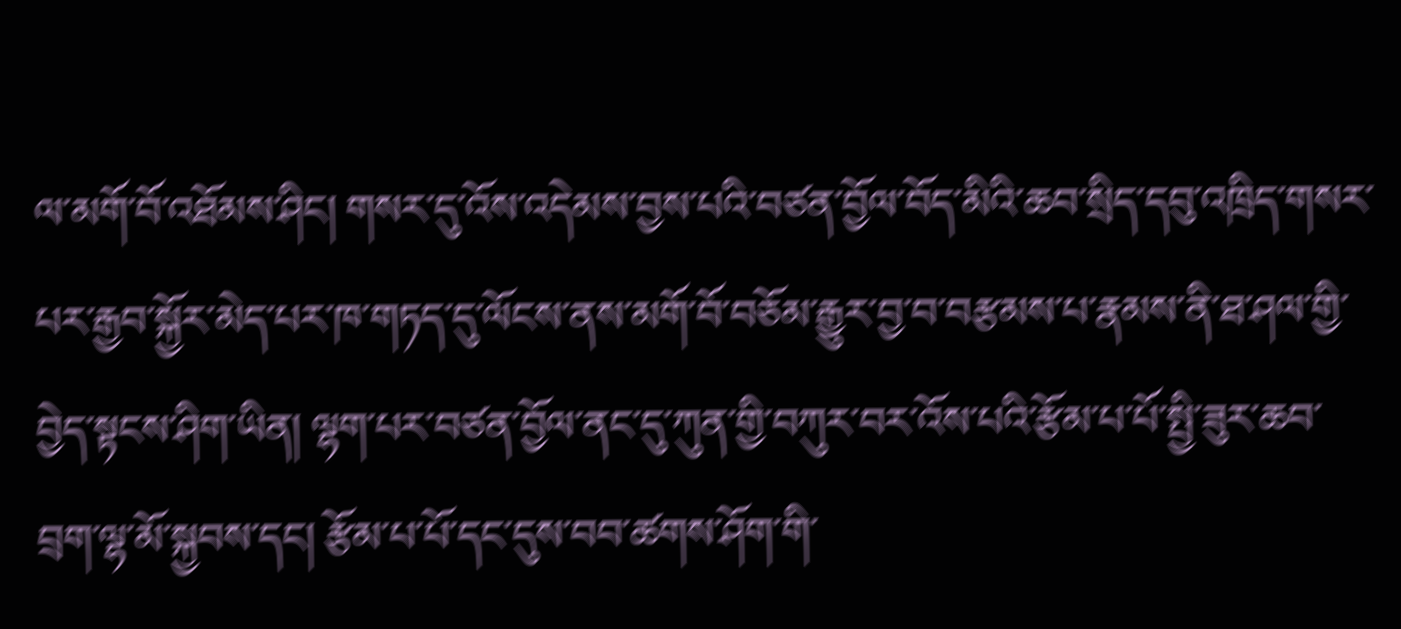ལ་མགོ་བོ་འཐོམས་ཤིང། གསར་དུ་འོས་འདེམས་བྱས་པའི་བཙན་བྱོལ་བོད་མིའི་ཆབ་སྲིད་དབུ་འཁྲིད་གསར་པར་རྒྱབ་སྐྱོར་མེད་པར་ཁ་གཏད་དུ་ལོངས་ནས་མགོ་བོ་བཅོམ་རྒྱུར་བྱ་བ་བརྩམས་པ་རྣམས་ནི་ཐ་ཤལ་གྱི་བྱེད་སྟངས་ཤིག་ཡིན། ལྷག་པར་བཙན་བྱོལ་ནང་དུ་ཀུན་གྱི་བཀུར་བར་འོས་པའི་རྩོམ་པ་པོ་སྤྱི་ཟུར་ཆབ་བྲག་ལྷ་མོ་སྐྱབས་དང། རྩོམ་པ་པོ་དང་དུས་བབ་ཚགས་ཤོག་གི་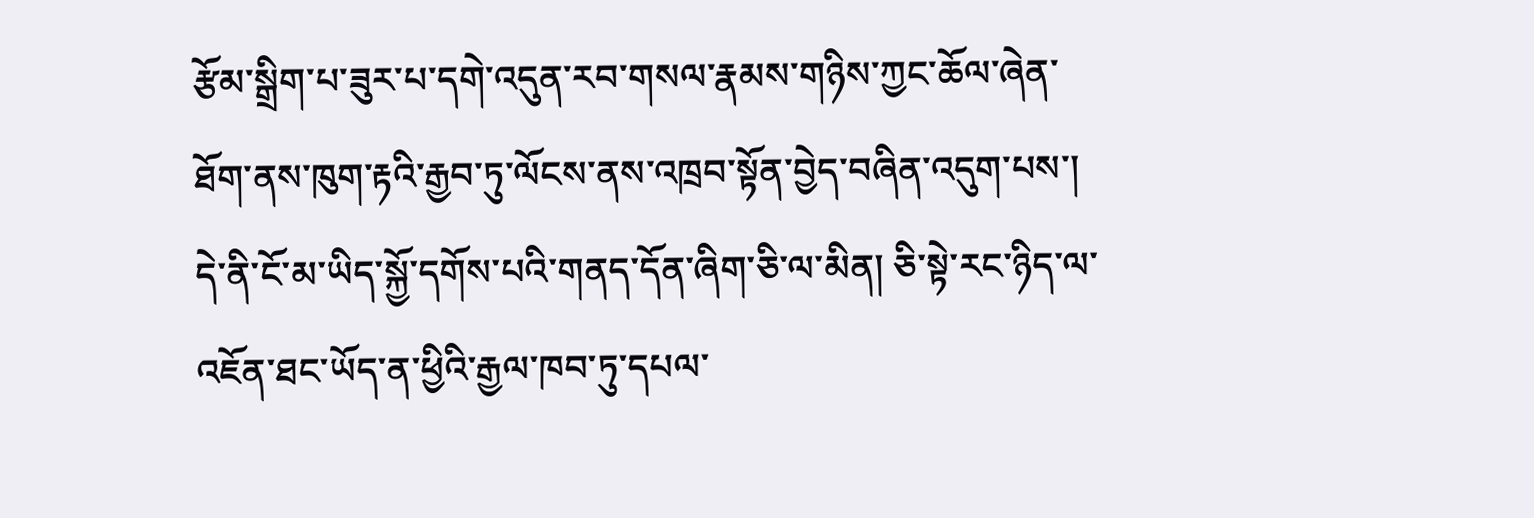རྩོམ་སྒྲིག་པ་ཟུར་པ་དགེ་འདུན་རབ་གསལ་རྣམས་གཉིས་ཀྱང་ཆོལ་ཞེན་ཐོག་ནས་ཁུག་རྟའི་རྒྱབ་ཏུ་ལོངས་ནས་འཁྲབ་སྟོན་བྱེད་བཞིན་འདུག་པས་། དེ་ནི་ངོ་མ་ཡིད་སྐྱོ་དགོས་པའི་གནད་དོན་ཞིག་ཅི་ལ་མིན། ཅི་སྟེ་རང་ཉིད་ལ་འཇོན་ཐང་ཡོད་ན་ཕྱིའི་རྒྱལ་ཁབ་ཏུ་དཔལ་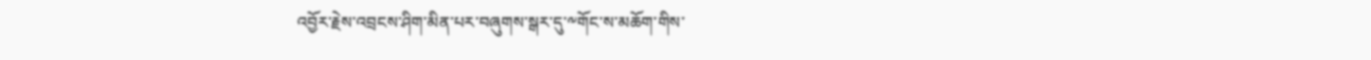འབྱོར་རྗེས་འབྲངས་ཤིག་མིན་པར་བཞུགས་སྒར་དུ་༸གོང་ས་མཆོག་གིས་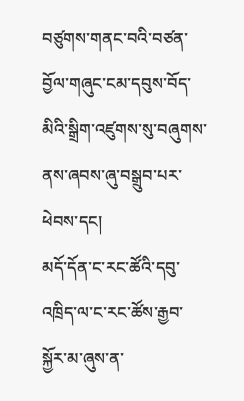བཙུགས་གནང་བའི་བཙན་བྱོལ་གཞུང་ངམ་དབུས་བོད་མིའི་སྒྲིག་འཛུགས་སུ་བཞུགས་ནས་ཞབས་ཞུ་བསྒྲུབ་པར་ཕེབས་དང།
མདོ་དོན་ང་རང་ཚོའི་དབུ་འཁྲིད་ལ་ང་རང་ཚོས་རྒྱབ་སྐྱོར་མ་ཞུས་ན་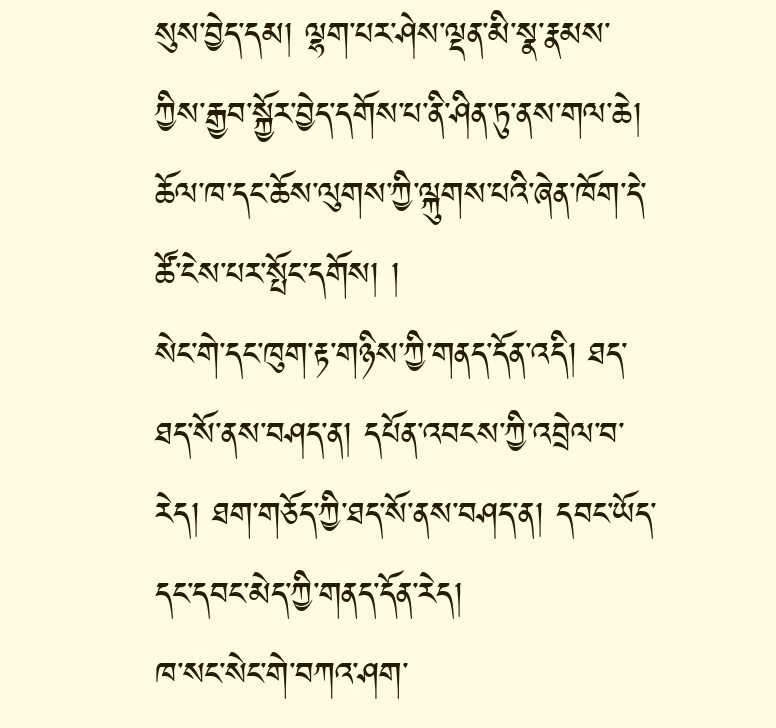སུས་བྱེད་དམ། ལྷག་པར་ཤེས་ལྡན་མི་སྣ་རྣམས་ཀྱིས་རྒྱབ་སྐྱོར་བྱེད་དགོས་པ་ནི་ཤིན་ཏུ་ནས་གལ་ཆེ། ཆོལ་ཁ་དང་ཆོས་ལུགས་ཀྱི་ལྐུགས་པའི་ཞེན་ཁོག་དེ་ཚོ་ངེས་པར་སྤོང་དགོས། །
སེང་གེ་དང་ཁུག་རྟ་གཉིས་ཀྱི་གནད་དོན་འདི། ཐད་ཐད་སོ་ནས་བཤད་ན། དཔོན་འབངས་ཀྱི་འབྲེལ་བ་རེད། ཐག་གཅོད་ཀྱི་ཐད་སོ་ནས་བཤད་ན། དབང་ཡོད་དང་དབང་མེད་ཀྱི་གནད་དོན་རེད།
ཁ་སང་སེང་གེ་བཀའ་ཤག་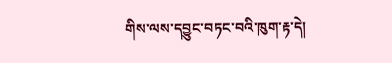གིས་ལས་དབྱུང་བཏང་བའི་ཁུག་རྟ་དེ།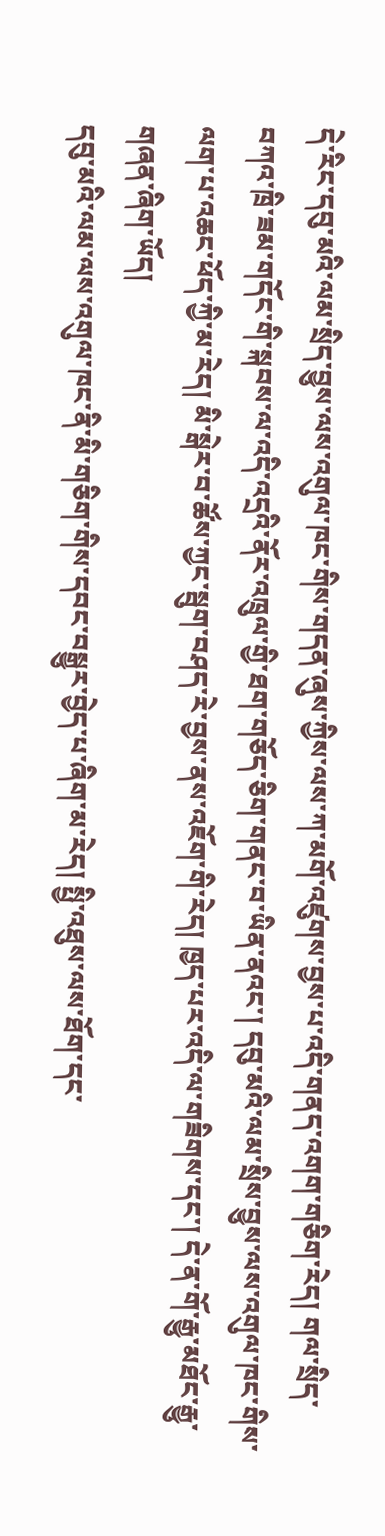དེ་རིང་དབུ་མའི་ལམ་སྲིད་བྱུས་ལས་འགུལ་ཁང་གིས་གདན་ཞུས་ཀྱིས་ལས་ཀ་མགོ་འཛུགས་བྱས་པ་འདི་གནད་འགག་གཅིག་རེད། གལ་སྲིད་བཀའ་ཁྲི་ཟམ་གདོང་གི་སྐབས་ལ་འདི་འདྲའི་ནོར་འཁྲུལ་གྱི་ཐག་གཅོད་ཅིག་གནང་བ་ཡིན་ནའང་། དབུ་མའི་ལམ་སྲིས་བྱུས་ལས་འགུལ་ཁང་གིས་ལག་པ་འཆང་ཕོད་ཀྱི་མ་རེད། མི་སྒེར་བ་ཚོས་ཀྱང་སྦུག་བཤད་རེ་བྱས་ནས་འཇོག་གི་རེད། ཁྱད་པར་འདི་ལ་གཟིགས་དང་། དེ་ན་གོ་རྒྱུ་མཐོང་རྒྱུ་གཞན་ཞིག་ཡོད།
དབུ་མའི་ལམ་ལས་འགུལ་ཁང་ནི་མི་གཅིག་གིས་དབང་བསྒྱུར་བྱེད་པ་ཞིག་མ་རེད། སྤྱི་འཐུས་ལས་ཐོག་དང་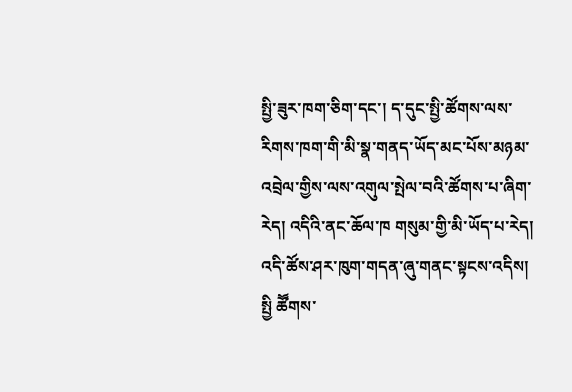སྤྱི་ཟུར་ཁག་ཅིག་དང་། ད་དུང་སྤྱི་ཚོགས་ལས་རིགས་ཁག་གི་མི་སྣ་གནད་ཡོད་མང་པོས་མཉམ་འབྲེལ་གྱིས་ལས་འགུལ་སྤེལ་བའི་ཚོགས་པ་ཞིག་རེད། འདིའི་ནང་ཆོལ་ཁ གསུམ་གྱི་མི་ཡོད་པ་རེད། འདི་ཚོས་ཤར་ཁུག་གདན་ཞུ་གནང་སྟངས་འདིས། སྤྱི ཚཽགས་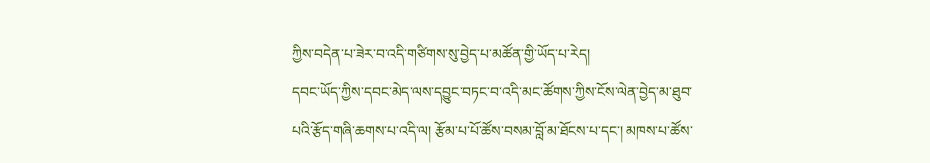ཀྱིས་བདེན་པ་ཟེར་བ་འདི་གཙིགས་སུ་བྱེད་པ་མཚོན་གྱི་ཡོད་པ་རེད།
དབང་ཡོད་ཀྱིས་དབང་མེད་ལས་དབྱུང་བཏང་བ་འདི་མང་ཚོགས་ཀྱིས་ངོས་ལེན་བྱེད་མ་ཐུབ་པའི་རྩོད་གཞི་ཆགས་པ་འདི་ལ། རྩོམ་པ་པོ་ཚོས་བསམ་བློ་མ་ཐོངས་པ་དང་། མཁས་པ་ཚོས་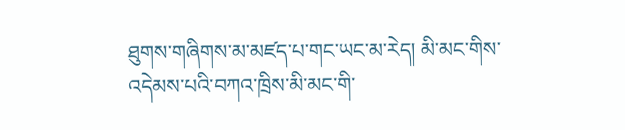ཐུགས་གཞིགས་མ་མཛད་པ་གང་ཡང་མ་རེད། མི་མང་གིས་འདེམས་པའི་བཀའ་ཁྲིས་མི་མང་གི་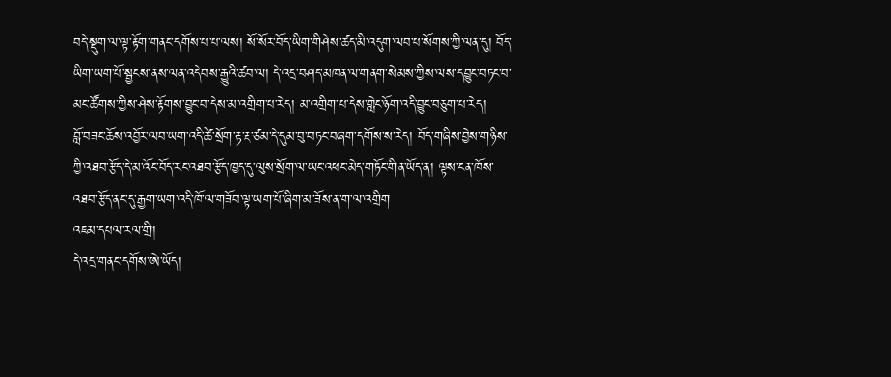བདེ་སྡུག་ལ་ལྟ་རྟོག་གནང་དགོས་པ་པ་ལས། སོ་སོར་བོད་ཡིག་གིཤེས་ཚད་མི་འདུག་ལབ་པ་སོགས་ཀྱི་ལན་དུ། བོད་ཡིག་ཡག་པོ་སྦྱངས་ནས་ལན་འདེབས་རྒྱུའི་ཚབ་ལ། དེ་འདྲ་བཤད་མཁན་ལ་གནག་སེམས་ཀྱིས་ལས་དབྱུང་བཏང་བ་མང་ཚོགས་ཀྱིས་ཤེས་རྟོགས་བྱུང་བ་དེས་མ་འགྲིག་པ་རེད། མ་འགྲིག་པ་དེས་གླེང་ཉོག་འདི་བྱུང་བཅུག་པ་རེད།
བློ་བཟང་ཆོས་འབྱོར་ལབ་ཡག་འདི་ཚེ་སྲོག་རྟ་རྔ་ཙམ་དེ་དུམ་བུ་བཏང་བཞག་དགོས་ས་རེད། བོད་གཞིས་བྱེས་གཉིས་ཀྱི་འཐབ་རྩོད་དེ་མ་འོང་བོད་རང་འཐབ་རྩོད་ཁྱད་དུ་ལུས་སྲོག་ལ་ཡང་འཕང་མེད་གཏོང་གིན་ཡོད་ན། ལྟས་ངན་ཁོས་འཐབ་རྩོད་ནང་དུ་རྒྱག་ཡག་འདི་ཁོ་ལ་གཟོབ་ལྟ་ཡག་པོ་ཞིག་མ་ཟོས་ན་ག་ལ་འགྲིག
འཇམ་དཔལ་རལ་གྲི།
དེ་འདྲ་གནང་དགོས་ཨེ་ཡོད།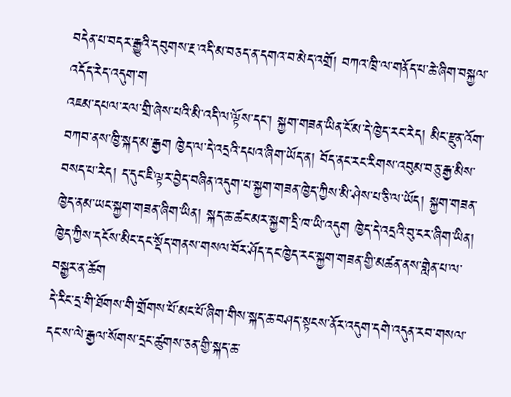བདེན་པ་བདར་རྒྱུའི་དབུགས་རྔ་འདི་མ་བཅད་ན་དགའ་བ་མེད་འགྲོ། བཀའ་ཁྲི་ལ་གནོད་པ་ཆེ་ཞིག་བསྐྱལ་འདོད་རེད་འདུག་ག
འཇམ་དཔལ་རལ་གྲི་ཞེས་པའི་མི་འདི་ལ་ལྟོས་དང་། སྐྱག་གཟན་ཡིན་ངོ་མ་དེ་ཁྱེད་རང་རེད། མིང་རྫུན་འོག་བཀབ་ནས་ཁྱི་སྐད་མ་རྒྱག ཁྱེད་ལ་དེ་འདྲའི་དཔའ་ཞིག་ཡོད་ན། བོད་ནང་རང་རིགས་འབུམ་བཅུ་རྒྱ་མིས་བསད་པ་རེད། ད་དུང་ཇི་ལྟར་བྱེད་བཞིན་འདུག་པ་སྐྱག་གཟན་ཁྱེད་ཀྱིས་མི་ཤེས་པ་ཅི་ལ་ཡོད། སྐྱག་གཟན་ཁྱེད་ནམ་ཡང་སྐྱག་གཟན་ཞིག་ཡིན། སྐད་ཆ་ཚང་མར་སྐྱག་དྲི་ཁ་ཡི་འདུག ཁྱེད་དེ་འདྲའི་བུ་ངར་ཞིག་ཡིན། ཁྱེད་ཀྱིས་དངོས་མིང་དང་སྡོད་གནས་གསལ་བོར་ཤོད་དང་ཁྱེད་རང་སྐྱག་གཟན་གྱི་མཚན་ནས་གླེན་པ་ལ་བསྒྱར་ན་ཆོག
དེ་རིང་དྲ་གི་ཐོགས་གི་གྲོགས་པོ་མང་པོ་ཞིག་གིས་སྐད་ཆ་བཤད་སྟངས་ནོར་འདུག་དགེ་འདུན་རབ་གསལ་དང་ས་ལེ་རྒྱལ་སོགས་དྲང་ཚུགས་ཅན་གྱི་སྐད་ཆ་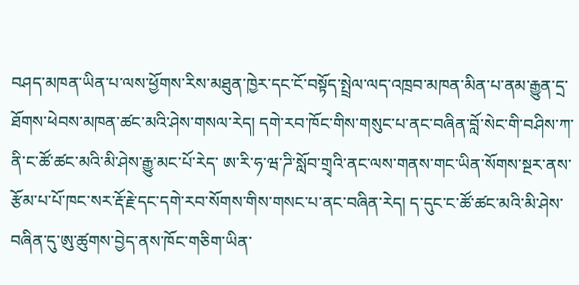བཤད་མཁན་ཡིན་པ་ལས་ཕྱོགས་རིས་མཐུན་ཁྱེར་དང་ངོ་བསྟོད་སྤྲེལ་ལད་འཁྲབ་མཁན་མིན་པ་ནམ་རྒྱུན་དྲ་ཐོགས་ཕེབས་མཁན་ཚང་མའི་ཤེས་གསལ་རེད། དགེ་རབ་ཁོང་གིས་གསུང་པ་ནང་བཞིན་བློ་སེང་གི་བཤིས་ཀ་ནི་ང་ཚོ་ཚང་མའི་མི་ཤེས་རྒྱུ་མང་པོ་རེད་ ཨ་རི་ཧ་ཝ་ཌི་སློབ་གྲྭའི་ནང་ལས་གནས་གང་ཡིན་སོགས་སྔར་ནས་རྩོམ་པ་པོ་ཁང་སར་རྡོ་རྗེ་དང་དགེ་རབ་སོགས་གིས་གསང་པ་ནང་བཞིན་རེད། ད་དུང་ང་ཚོ་ཚང་མའི་མི་ཤེས་བཞིན་དུ་ཨུ་ཚུགས་བྱེད་ནས་ཁོང་གཅིག་ཡིན་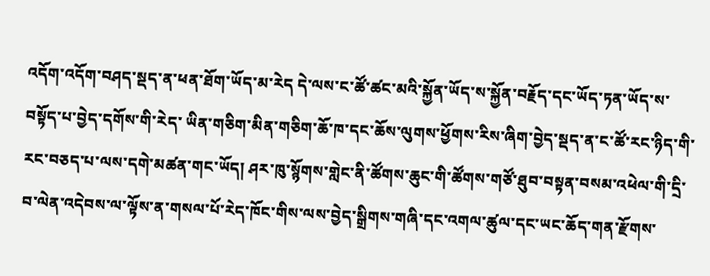འདོག་འདོག་བཤད་སྡད་ན་ཕན་ཐོག་ཡོད་མ་རེད དེ་ལས་ང་ཚོ་ཚང་མའི་སྐྱོན་ཡོད་ས་སྐྱོན་བརྗོད་དང་ཡོད་ཏན་ཡོད་ས་བསྟོད་པ་བྱེད་དགོས་གི་རེད་ ཡིན་གཅིག་མིན་གཅིག་ཆོ་ཁ་དང་ཆོས་ལུགས་ཕྱོགས་རིས་ཞིག་བྱེད་སྡད་ན་ང་ཚོ་རང་ཉིད་གི་རང་བཅད་པ་ལས་དགེ་མཚན་གང་ཡོད། ཤར་ཁུ་སྙོགས་གླེང་ནི་ཚོགས་ཆུང་གི་ཚོགས་གཙོ་ཐུབ་བསྟན་བསམ་འཕེལ་གི་དྲི་བ་ལེན་འདེབས་ལ་ལྟོས་ན་གསལ་པོ་རེད་ཁོང་གིས་ལས་བྱེད་སྒྲིགས་གཞི་དང་འགལ་ཚུལ་དང་ཡང་ཆོད་གན་རྫོགས་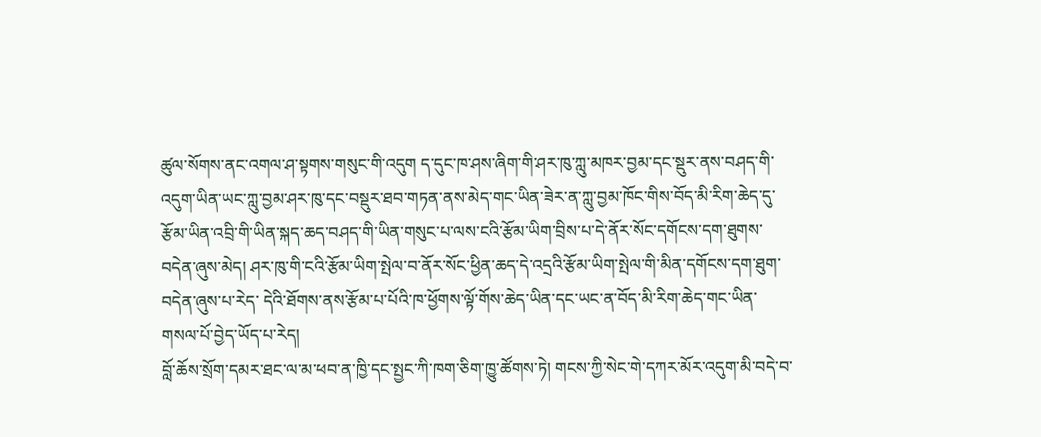ཚུལ་སོགས་ནང་འགལ་ཤ་སྟགས་གསུང་གི་འདུག ད་དུང་ཁ་ཤས་ཞིག་གི་ཤར་ཁུ་ཀླུ་མཁར་བྱམ་དང་སྡུར་ནས་བཤད་གི་འདུག་ཡིན་ཡང་ཀླུ་བྱམ་ཤར་ཁུ་དང་བསྡུར་ཐབ་གཏན་ནས་མེད་གང་ཡིན་ཟེར་ན་ཀླུ་བྱམ་ཁོང་གིས་བོད་མི་རིག་ཆེད་དུ་རྩོམ་ཡིན་འབྲི་གི་ཡིན་སྐད་ཆད་བཤད་གི་ཡིན་གསུང་པ་ལས་ངའི་རྩོམ་ཡིག་བྲིས་པ་དེ་ནོར་སོང་དགོངས་དག་ཐུགས་བདེན་ཞུས་མེད། ཤར་ཁུ་གི་ངའི་རྩོམ་ཡིག་སྤེལ་བ་ནོར་སོང་ཕྱིན་ཆད་དེ་འདྲའི་རྩོམ་ཡིག་སྤེལ་གི་མིན་དགོངས་དག་ཐུག་བདེན་ཞུས་པ་རེད་ དེའི་ཐོགས་ནས་རྩོམ་པ་པོའི་ཁ་ཕྱོགས་ལྟོ་གོས་ཆེད་ཡིན་དང་ཡང་ན་བོད་མི་རིག་ཆེད་གང་ཡིན་གསལ་པོ་བྱེད་ཡོད་པ་རེད།
བློ་ཆོས་སྲོག་དམར་ཐང་ལ་མ་ཕབ་ན་ཁྱི་དང་སྤྱང་ཀི་ཁག་ཅིག་ཁྱུ་ཚོགས་ཏེ། གངས་ཀྱི་སེང་གེ་དཀར་མོར་འདུག་མི་བདེ་བ་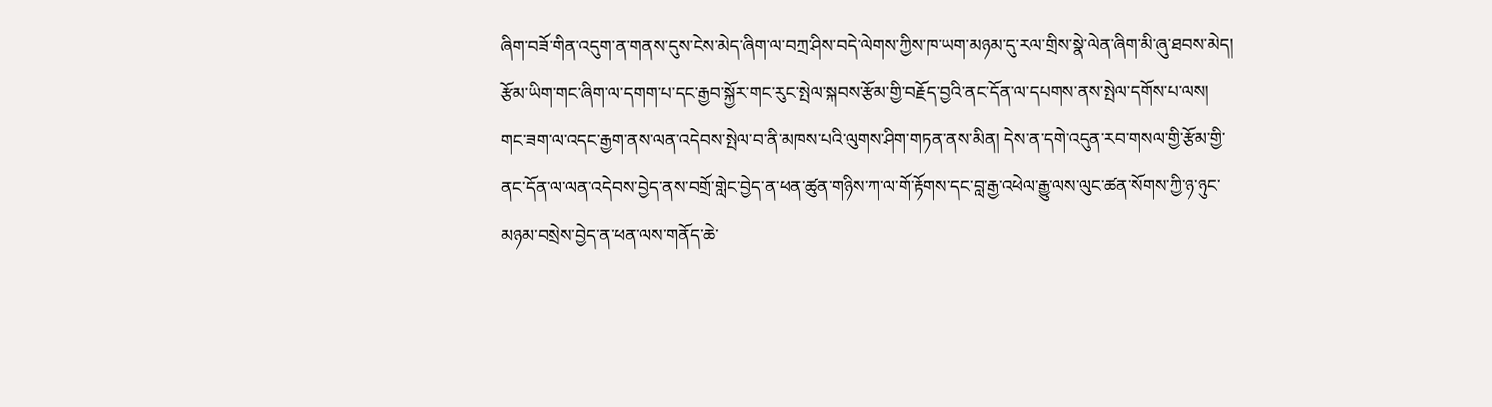ཞིག་བཟོ་གིན་འདུག་ན་གནས་དུས་ངེས་མེད་ཞིག་ལ་བཀྲ་ཤིས་བདེ་ལེགས་ཀྱིས་ཁ་ཡག་མཉམ་དུ་རལ་གྲིས་སྣེ་ལེན་ཞིག་མི་ཞུ་ཐབས་མེད།
རྩོམ་ཡིག་གང་ཞིག་ལ་དགག་པ་དང་རྒྱབ་སྐྱོར་གང་རུང་སྤེལ་སྐབས་རྩོམ་གྱི་བརྗོད་བྱའི་ནང་དོན་ལ་དཔགས་ནས་སྤེལ་དགོས་པ་ལས། གང་ཟག་ལ་འདང་རྒྱག་ནས་ལན་འདེབས་སྤེལ་བ་ནི་མཁས་པའི་ལུགས་ཤིག་གཏན་ནས་མིན། དེས་ན་དགེ་འདུན་རབ་གསལ་གྱི་རྩོམ་གྱི་ནང་དོན་ལ་ལན་འདེབས་བྱེད་ནས་བགྲོ་གླེང་བྱེད་ན་ཕན་ཚུན་གཉིས་ཀ་ལ་གོ་རྟོགས་དང་བླ་རྒྱ་འཕེལ་རྒྱུ་ལས་ལུང་ཚན་སོགས་ཀྱི་ཉ་ཉུང་མཉམ་བསྲེས་བྱེད་ན་ཕན་ལས་གནོད་ཆེ་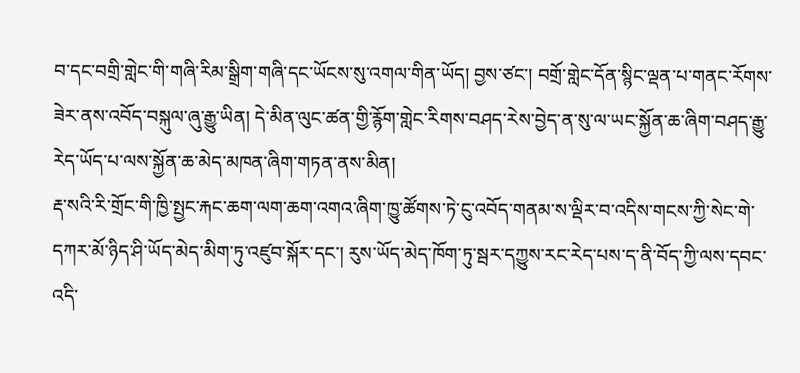བ་དང་བགྲི་གླེང་གི་གཞི་རིམ་སྒྲིག་གཞི་དང་ཡོངས་སུ་འགལ་གིན་ཡོད། བྱས་ཙང་། བགྲོ་གླེང་དོན་སྙིང་ལྡན་པ་གནང་རོགས་ཟེར་ནས་འབོད་བསྐུལ་ཞུ་རྒྱུ་ཡིན། དེ་མིན་ལུང་ཚན་གྱི་རྙོག་གླེང་རིགས་བཤད་རེས་བྱེད་ན་སུ་ལ་ཡང་སྐྱོན་ཆ་ཞིག་བཤད་རྒྱུ་རེད་ཡོད་པ་ལས་སྐྱོན་ཆ་མེད་མཁན་ཞིག་གཏན་ནས་མིན།
རྡ་སའི་རི་གྲོང་གི་ཁྱི་སྤྱང་རྐང་ཆག་ལག་ཆག་འགའ་ཞིག་ཁྱུ་ཚོགས་ཏེ་ངུ་འབོད་གནམ་ས་ལྡིར་བ་འདིས་གངས་ཀྱི་སེང་གེ་དཀར་མོ་ཉིད་ཤི་ཡོད་མེད་མིག་ཏུ་འཛུབ་སྐོར་དང་། རུས་ཡོད་མེད་ཁོག་ཏུ་སྦར་དཀྱུས་རང་རེད་པས་ད་ནི་བོད་ཀྱི་ལས་དབང་འདི་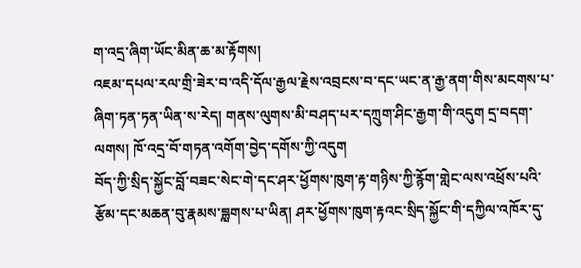ག་འདྲ་ཞིག་ཡོང་མིན་ཆ་མ་རྟོགས།
འཇམ་དཔལ་རལ་གྲི་ཟེར་བ་འདི་དོལ་རྒྱལ་རྗེས་འབྲངས་བ་དང་ཡང་ན་རྒྱ་ནག་གིས་མངགས་པ་ཞིག་ཏན་ཏན་ཡིན་ས་རེད། གནས་ལུགས་མི་བཤད་པར་དཀྲུག་ཤིང་རྒྱག་གི་འདུག དྲ་བདག་ལགས། ཁོ་འདྲ་བོ་གཏན་འགོག་བྱེད་དགོས་ཀྱི་འདུག
བོད་ཀྱི་སྲིད་སྐྱོང་བློ་བཟང་སེང་གེ་དང་ཤར་ཕྱོགས་ཁུག་རྟ་གཉིས་ཀྱི་རྙོག་གླེང་ལས་འཕྲོས་པའི་རྩོམ་དང་མཆན་བུ་རྣམས་བྐླགས་པ་ཡིན། ཤར་ཕྱོགས་ཁུག་རྟའང་སྲིད་སྐྱོང་གི་དཀྱིལ་འཁོར་དུ་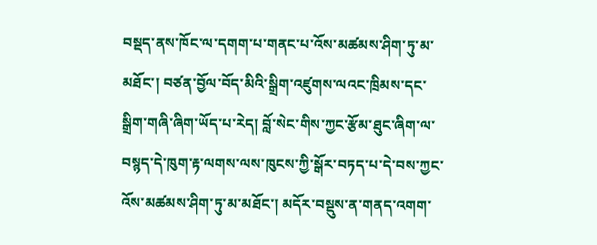བསྡད་ནས་ཁོང་ལ་དགག་པ་གནང་པ་འོས་མཚམས་ཤིག་ཏུ་མ་མཐོང་། བཙན་བྱོལ་བོད་མིའི་སྒྲིག་འཛུགས་ལའང་ཁྲིམས་དང་སྒྲིག་གཞི་ཞིག་ཡོད་པ་རེད། བློ་སེང་གིས་ཀྱང་རྩོམ་ཐུང་ཞིག་ལ་བསྙད་དེ་ཁུག་རྟ་ལགས་ལས་ཁུངས་ཀྱི་སྒོར་བཏད་པ་དེ་བས་ཀྱང་འོས་མཚམས་ཤིག་ཏུ་མ་མཐོང་། མདོར་བསྡུས་ན་གནད་འགག་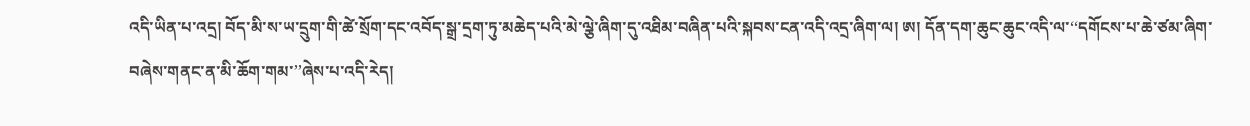འདི་ཡིན་པ་འདྲ། བོད་མི་ས་ཡ་དྲུག་གི་ཚེ་སྲོག་དང་འབོད་སྒྲ་དྲག་ཏུ་མཆེད་པའི་མེ་ལྕེ་ཞིག་དུ་འཐིམ་བཞིན་པའི་སྐབས་ངན་འདི་འདྲ་ཞིག་ལ། ཨ། དོན་དག་ཆུང་ཆུང་འདི་ལ་‘‘དགོངས་པ་ཆེ་ཙམ་ཞིག་བཞེས་གནང་ན་མི་ཆོག་གམ་’’ཞེས་པ་འདི་རེད།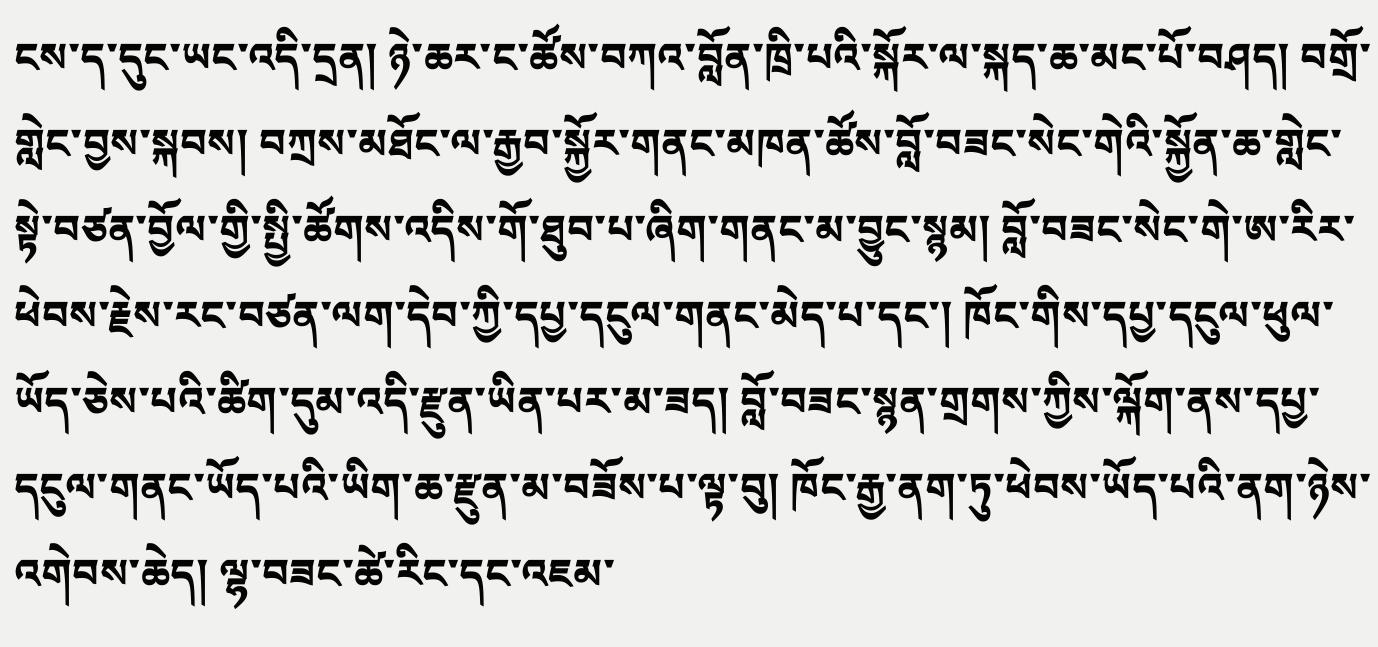ངས་ད་དུང་ཡང་འདི་དྲན། ཉེ་ཆར་ང་ཚོས་བཀའ་བློན་ཁྲི་པའི་སྐོར་ལ་སྐད་ཆ་མང་པོ་བཤད། བགྲོ་གླེང་བྱས་སྐབས། བཀྲས་མཐོང་ལ་རྒྱབ་སྐྱོར་གནང་མཁན་ཚོས་བློ་བཟང་སེང་གེའི་སྐྱོན་ཆ་གླེང་སྟེ་བཙན་བྱོལ་གྱི་སྤྱི་ཚོགས་འདིས་གོ་ཐུབ་པ་ཞིག་གནང་མ་བྱུང་སྙམ། བློ་བཟང་སེང་གེ་ཨ་རིར་ཕེབས་རྗེས་རང་བཙན་ལག་དེབ་ཀྱི་དཔྱ་དངུལ་གནང་མེད་པ་དང་། ཁོང་གིས་དཔྱ་དངུལ་ཕུལ་ཡོད་ཅེས་པའི་ཚིག་དུམ་འདི་རྫུན་ཡིན་པར་མ་ཟད། བློ་བཟང་སྙན་གྲགས་ཀྱིས་ལྐོག་ནས་དཔྱ་དངུལ་གནང་ཡོད་པའི་ཡིག་ཆ་རྫུན་མ་བཟོས་པ་ལྟ་བུ། ཁོང་རྒྱ་ནག་ཏུ་ཕེབས་ཡོད་པའི་ནག་ཉེས་འགེབས་ཆེད། ལྷ་བཟང་ཚེ་རིང་དང་འཇམ་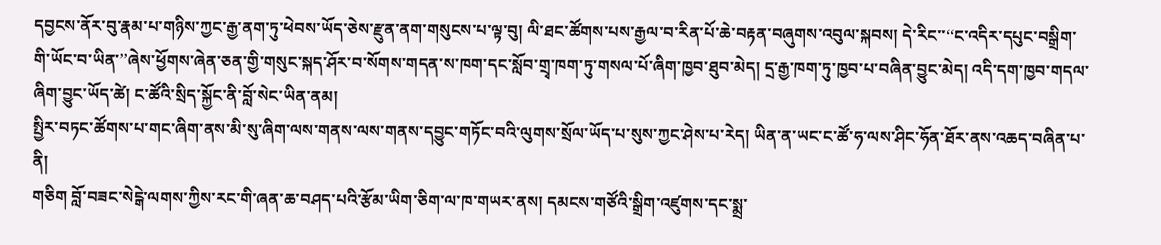དབྱངས་ནོར་བུ་རྣམ་པ་གཉིས་ཀྱང་རྒྱ་ནག་ཏུ་ཕེབས་ཡོད་ཅེས་རྫུན་ནག་གསུངས་པ་ལྟ་བུ། ལི་ཐང་ཚོགས་པས་རྒྱལ་བ་རིན་པོ་ཆེ་བརྟན་བཞུགས་འབུལ་སྐབས། དེ་རིང་་‘‘ང་འདིར་དཔུང་བསྒྲིག་གི་ཡོང་བ་ཡིན་’’ཞེས་ཕྱོགས་ཞེན་ཅན་གྱི་གསུང་སྐད་ཤོར་བ་སོགས་གདན་ས་ཁག་དང་སློབ་གྲྭ་ཁག་ཏུ་གསལ་པོ་ཞིག་ཁྱབ་ཐུབ་མེད། དྲ་རྒྱ་ཁག་ཏུ་ཁྱབ་པ་བཞིན་བྱུང་མེད། འདི་དག་ཁྱབ་གདལ་ཞིག་བྱུང་ཡོད་ཚེ། ང་ཚོའི་སྲིད་སྐྱོང་ནི་བློ་སེང་ཡིན་ནམ།
སྤྱིར་བཏང་ཚོགས་པ་གང་ཞིག་ནས་མི་སུ་ཞིག་ལས་གནས་ལས་གནས་དབྱུང་གཏོང་བའི་ལུགས་སྲོལ་ཡོད་པ་སུས་ཀྱང་ཤེས་པ་རེད། ཡིན་ན་ཡང་ང་ཚོ་ཧ་ལས་ཤིང་ཧོན་ཐོར་ནས་འཆད་བཞིན་པ་ནི།
གཅིག བློ་བཟང་སེངྒེ་ལགས་ཀྱིས་རང་གི་ཞན་ཆ་བཤད་པའི་རྩོམ་ཡིག་ཅིག་ལ་ཁ་གཡར་ནས། དམངས་གཙོའི་སྒྲིག་འཛུགས་དང་སྨྲ་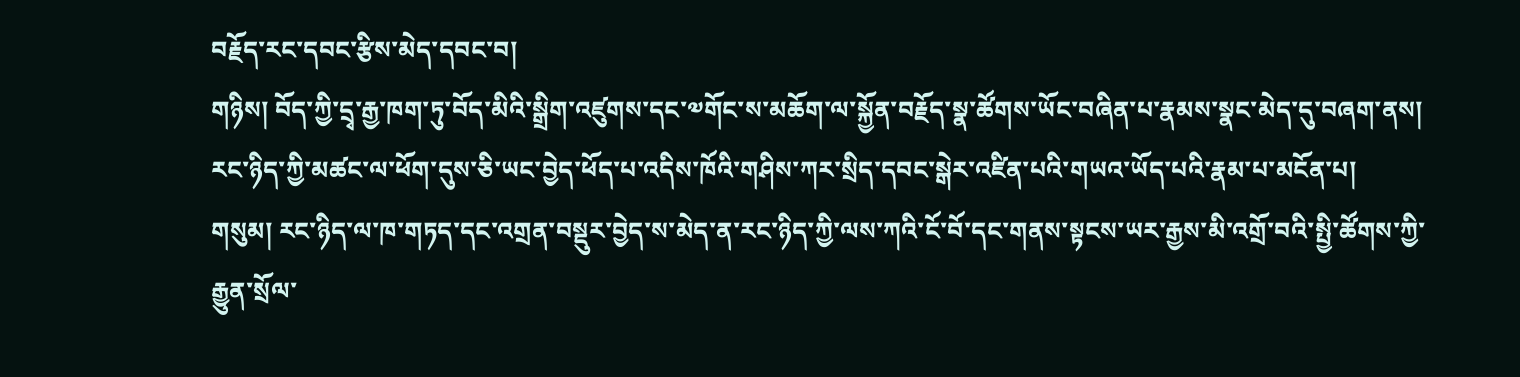བརྗོད་རང་དབང་རྩིས་མེད་དབང་བ།
གཉིས། བོད་ཀྱི་དྲྭ་རྒྱ་ཁག་ཏུ་བོད་མིའི་སྒྲིག་འཛུགས་དང་༧གོང་ས་མཆོག་ལ་སྐྱོན་བརྗོད་སྣ་ཚོགས་ཡོང་བཞིན་པ་རྣམས་སྣང་མེད་དུ་བཞག་ནས། རང་ཉིད་ཀྱི་མཚང་ལ་ཕོག་དུས་ཅི་ཡང་བྱེད་ཕོད་པ་འདིས་ཁོའི་གཤིས་ཀར་སྲིད་དབང་སྒེར་འཛིན་པའི་གཡའ་ཡོད་པའི་རྣམ་པ་མངོན་པ།
གསུམ། རང་ཉིད་ལ་ཁ་གཏད་དང་འགྲན་བསྡུར་བྱེད་ས་མེད་ན་རང་ཉིད་ཀྱི་ལས་ཀའི་ངོ་བོ་དང་གནས་སྟངས་ཡར་རྒྱས་མི་འགྲོ་བའི་སྤྱི་ཚོགས་ཀྱི་རྒྱུན་སྲོལ་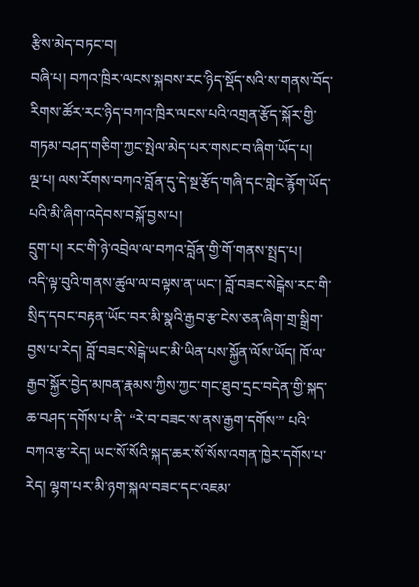རྩིས་མེད་བཏང་བ།
བཞི་པ། བཀའ་ཁྲིར་ལངས་སྐབས་རང་ཉིད་སྡོད་སའི་ས་གནས་བོད་རིགས་ཚོར་རང་ཉིད་བཀའ་ཁྲིར་ལངས་པའི་འགྲན་རྩོད་སྐོར་གྱི་གཏམ་བཤད་གཅིག་ཀྱང་སྤེལ་མེད་པར་གསང་བ་ཞིག་ཡོད་པ།
ལྔ་པ། ལས་རོགས་བཀའ་བློན་དུ་དེ་སྔ་རྩོད་གཞི་དང་གླེང་རྙོག་ཡོད་པའི་མི་ཞིག་འདེབས་བསྐོ་བྱས་པ།
དྲུག་པ། རང་གི་ཉེ་འབྲེལ་ལ་བཀའ་བློན་གྱི་གོ་གནས་སྤྲད་པ།
འདི་ལྟ་བུའི་གནས་ཚུལ་ལ་བལྟས་ན་ཡང་། བློ་བཟང་སེངྒེས་རང་གི་སྲིད་དབང་བརྟན་ཡོང་བར་མི་སྣའི་རྒྱབ་རྩ་ངེས་ཅན་ཞིག་གྲ་སྒྲིག་བྱས་པ་རེད། བློ་བཟང་སེངྒེ་ཡང་མི་ཡིན་པས་སྐྱོན་ལོས་ཡོད། ཁོ་ལ་རྒྱབ་སྐྱོར་བྱེད་མཁན་རྣམས་ཀྱིས་ཀྱང་གང་ཐུབ་དྲང་བདེན་གྱི་སྐད་ཆ་བཤད་དགོས་པ་ནི་ “རེ་བ་བཟང་ས་ནས་རྒྱག་དགོས་” པའི་བཀའ་རྩ་རེད། ཡང་སོ་སོའི་སྐད་ཆར་སོ་སོས་འགན་ཁྱེར་དགོས་པ་རེད། ལྷག་པར་མི་ཉག་སྐལ་བཟང་དང་འཇམ་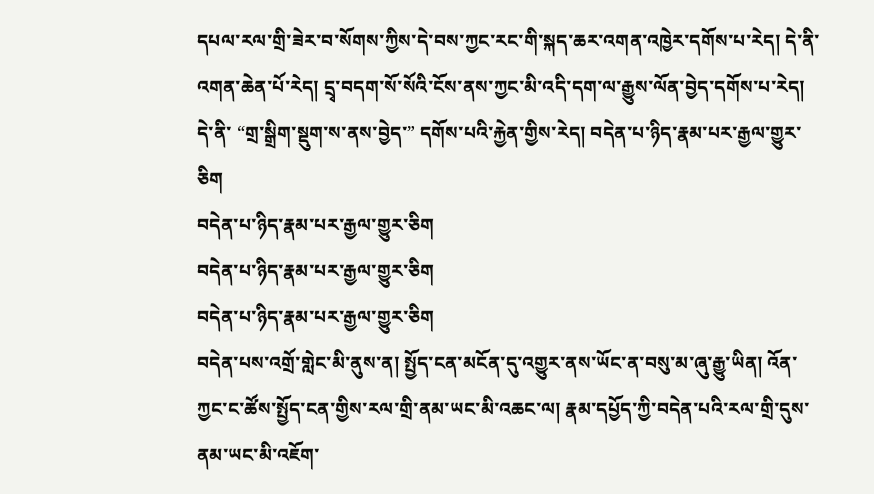དཔལ་རལ་གྲི་ཟེར་བ་སོགས་ཀྱིས་དེ་བས་ཀྱང་རང་གི་སྐད་ཆར་འགན་འཁྱེར་དགོས་པ་རེད། དེ་ནི་འགན་ཆེན་པོ་རེད། དྲྭ་བདག་སོ་སོའི་ངོས་ནས་ཀྱང་མི་འདི་དག་ལ་རྒྱུས་ལོན་བྱེད་དགོས་པ་རེད། དེ་ནི་ “གྲ་སྒྲིག་སྡུག་ས་ནས་བྱེད་” དགོས་པའི་རྐྱེན་གྱིས་རེད། བདེན་པ་ཉིད་རྣམ་པར་རྒྱལ་གྱུར་ཅིག
བདེན་པ་ཉིད་རྣམ་པར་རྒྱལ་གྱུར་ཅིག
བདེན་པ་ཉིད་རྣམ་པར་རྒྱལ་གྱུར་ཅིག
བདེན་པ་ཉིད་རྣམ་པར་རྒྱལ་གྱུར་ཅིག
བདེན་པས་འགྲོ་གླེང་མི་ནུས་ན། སྤྱོད་ངན་མངོན་དུ་འགྱུར་ནས་ཡོང་ན་བསུ་མ་ཞུ་རྒྱུ་ཡིན། འོན་ཀྱང་ང་ཚོས་སྤྱོད་ངན་གྱིས་རལ་གྲི་ནམ་ཡང་མི་འཆང་ལ། རྣམ་དཔྱོད་ཀྱི་བདེན་པའི་རལ་གྲི་དུས་ནམ་ཡང་མི་འཇོག་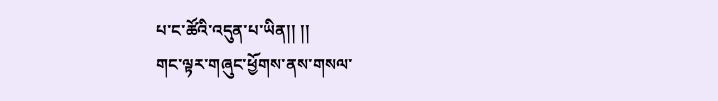པ་ང་ཚོའི་འདུན་པ་ཡིན།། །།
གང་ལྟར་གཞུང་ཕྱོགས་ནས་གསལ་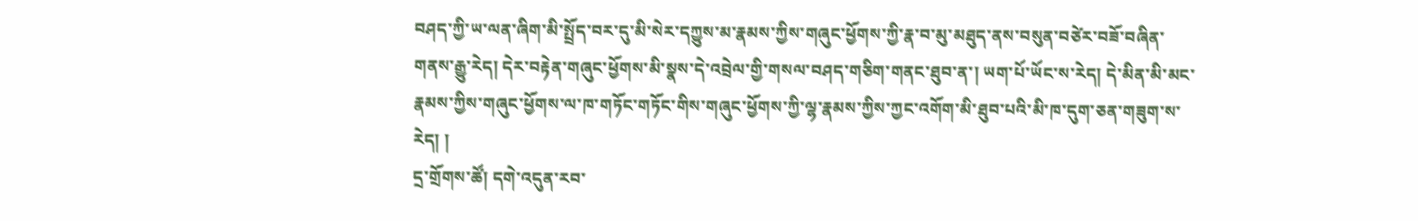བཤད་ཀྱི་ཡ་ལན་ཞིག་མི་སྤྲོད་བར་དུ་མི་སེར་དཀྱུས་མ་རྣམས་ཀྱིས་གཞུང་ཕྱོགས་ཀྱི་རྣ་བ་མུ་མཐུད་ནས་བསུན་བཙེར་བཟོ་བཞིན་གནས་རྒྱུ་རེད། དེར་བརྟེན་གཞུང་ཕྱོགས་མི་སྣས་དེ་འབྲེལ་གྱི་གསལ་བཤད་གཅིག་གནང་ཐུབ་ན་། ཡག་པོ་ཡོང་ས་རེད། དེ་མིན་མི་མང་རྣམས་ཀྱིས་གཞུང་ཕྱོགས་ལ་ཁ་གཏོང་གཏོང་གིས་གཞུང་ཕྱོགས་ཀྱི་ལྷ་རྣམས་ཀྱིས་ཀྱང་འགོག་མི་ཐུབ་པའི་མི་ཁ་དུག་ཅན་གཟུག་ས་རེད། །
དྲ་གྲོགས་ཚོ། དགེ་འདུན་རབ་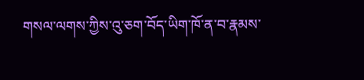གསལ་ལགས་ཀྱིས་འུ་ཅག་བོད་ཡིག་ཁོ་ན་བ་རྣམས་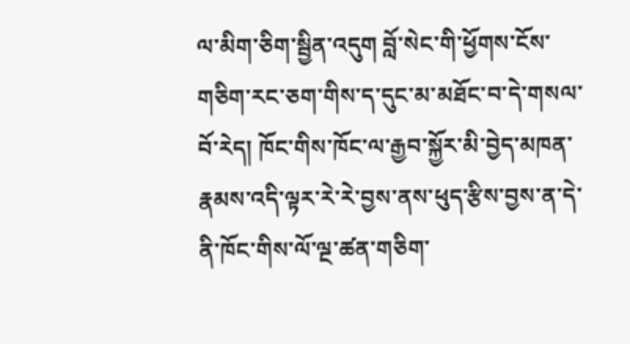ལ་མིག་ཅིག་སྦྱིན་འདུག བློ་སེང་གི་ཕྱོགས་ངོས་གཅིག་རང་ཅག་གིས་ད་དུང་མ་མཐོང་བ་དེ་གསལ་བོ་རེད། ཁོང་གིས་ཁོང་ལ་རྒྱབ་སྐྱོར་མི་བྱེད་མཁན་རྣམས་འདི་ལྟར་རེ་རེ་བྱས་ནས་ཕུད་རྩིས་བྱས་ན་དེ་ནི་ཁོང་གིས་ལོ་ལྔ་ཚན་གཅིག་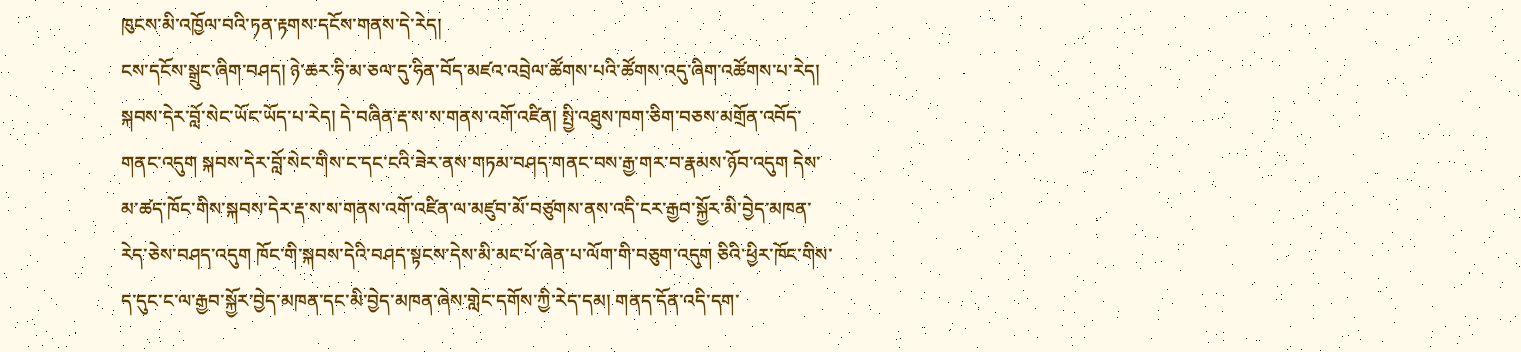ཁུངས་མི་འཁྱོལ་བའི་ཏན་རྟགས་དངོས་གནས་དེ་རེད།
ངས་དངོས་སྒྲུང་ཞིག་བཤད། ཉེ་ཆར་ཧི་མ་ཅལ་དུ་ཧིན་བོད་མཛའ་འབྲེལ་ཚོགས་པའི་ཚོགས་འདུ་ཞིག་འཚོགས་པ་རེད། སྐབས་དེར་བློ་སེང་ཡོང་ཡོད་པ་རེད། དེ་བཞིན་རྡ་ས་ས་གནས་འགོ་འཛིན། སྤྱི་འཐུས་ཁག་ཅིག་བཅས་མགྲོན་འབོད་གནང་འདུག སྐབས་དེར་བློ་སེང་གིས་ང་དང་ངའི་ཟེར་ནས་གཏམ་བཤད་གནང་བས་རྒྱ་གར་བ་རྣམས་ཉོབ་འདུག དེས་མ་ཚད་ཁོང་གིས་སྐབས་དེར་རྡ་ས་ས་གནས་འགོ་འཛིན་ལ་མཛུབ་མོ་བཙུགས་ནས་འདི་ངར་རྒྱབ་སྐྱོར་མི་བྱེད་མཁན་རེད་ཅེས་བཤད་འདུག ཁོང་གི་སྐབས་དེའི་བཤད་སྟངས་དེས་མི་མང་པོ་ཞེན་པ་ལོག་གི་བཅུག་འདུག ཅིའི་ཕྱིར་ཁོང་གིས་ད་དུང་ང་ལ་རྒྱབ་སྐྱོར་བྱེད་མཁན་དང་མི་བྱེད་མཁན་ཞེས་གླེང་དགོས་ཀྱི་རེད་དམ། གནད་དོན་འདི་དག་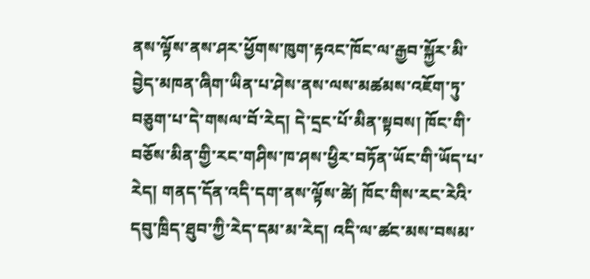ནས་ལྟོས་ནས་ཤར་ཕྱོགས་ཁུག་རྟའང་ཁོང་ལ་རྒྱབ་སྐྱོར་མི་བྱེད་མཁན་ཞིག་ཡིན་པ་ཤེས་ནས་ལས་མཚམས་འཇོག་ཏུ་བཅུག་པ་དེ་གསལ་བོ་རེད། དེ་དྲང་པོ་མིན་སྟབས། ཁོང་གི་བཅོས་མིན་གྱི་རང་གཤིས་ཁ་ཤས་ཕྱིར་བཏོན་ཡོང་གི་ཡོད་པ་རེད། གནད་དོན་འདི་དག་ནས་ལྟོས་ཚེ། ཁོང་གིས་རང་རེའི་དབུ་ཁྲིད་ཐུབ་ཀྱི་རེད་དམ་མ་རེད། འདི་ལ་ཚང་མས་བསམ་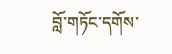བློ་གཏོང་དགོས་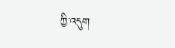ཀྱི་འདུག